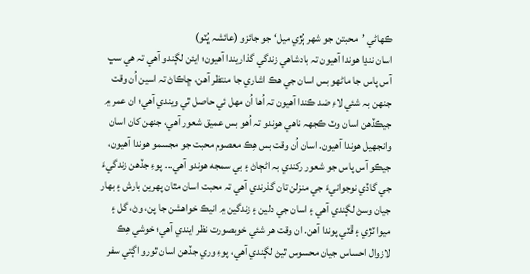ڪھاڻي ’محبتن جو شھر ٻُڙي ميل‘ جو جائزو (عائشہ ڀُٽو)
اسان ننڍا ھوندا آهيون تہ بادشاھي زندگي گذاريندا آهيون؛ ايئن لڳندو آهي تہ هي سڀ آس پاس جا ماڻھو بس اسان جي هڪ اشاري جا منتظر آهن، ڇاڪاڻ تہ اسين اُن وقت جنھن بہ شئي لاءِ ضد ڪندا آهيون تہ اُھا اُن مھل ئي حاصل ٿي ويندي آهي؛ ان عمر ۾ جيڪڏھن اسان وٽ ڪجهہ ناهي هوندو تہ اُھو بس عميق شعور آھي، جنھن کان اسان وانجهيل ھوندا آھيون. اسان اُن وقت بس هِڪ معصوم محبت جو مجسمو ھوندا آهيون، جيڪو آس پاس جو شعور رکندي بہ اڻڄاڻ ۽ بي سمجه هوندو آھي... پوءِ جڏھن زندگيءَ جي گاڏي نوجوانيءَ جي منزلن تان گذرندي آهي تہ محبت اسان مٿان پھرين بارش ۽ بھار جيان وسڻ لڳندي آهي ۽ اسان جي دلين ۽ زندگين ۾ انيڪ خواھشن جا پن، وڻ، گل ۽ ميوا ٽڙي ۽ ڦٽي پوندا آهن. ان وقت هر شئي خوبصورت نظر ايندي آهي؛ خوشي هِڪ لازوال احساس جيان محسوس ٿيڻ لڳندي آهي، پوءِ وري جڏهن اسان ٿورو اڳتي سفر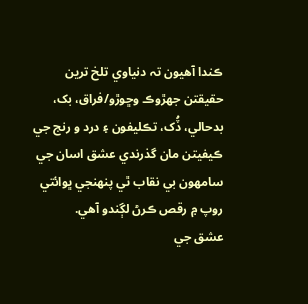ڪندا آهيون تہ دنياوي تلخ ترين حقيقتن جھڙوڪ وڇوڙو/فراق، بک، بدحالي، ڏُک، تڪليفون ۽ درد و رنج جي ڪيفيتن مان گذرندي عشق اسان جي سامھون بي نقاب ٿي پنھنجي ڀوائتي روپ ۾ رقص ڪرڻ لڳندو آهي.
عشق جي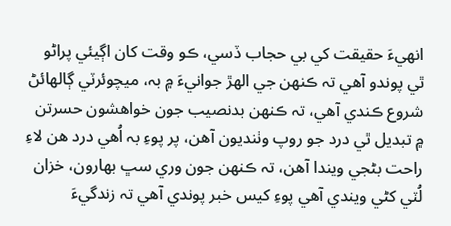انھيءَ حقيقت کي بي حجاب ڏسي، ڪو وقت کان اڳيئي پراڻو ٿي پوندو آهي تہ ڪنھن جي الھڙ جوانيءَ ۾ بہ، ميچوئرٽي ڳالھائڻ شروع ڪندي آهي، تہ ڪنھن بدنصيب جون خواهشون حسرتن ۾ تبديل ٿي درد جو روپ وٺنديون آھن، پر پوءِ بہ اُھي درد ھن لاءِ راحت بڻجي ويندا آهن، تہ ڪنھن جون وري سڀ بھارون، خزان لُٽي کڻي ويندي آهي پوءِ کيس خبر پوندي آهي تہ زندگيءَ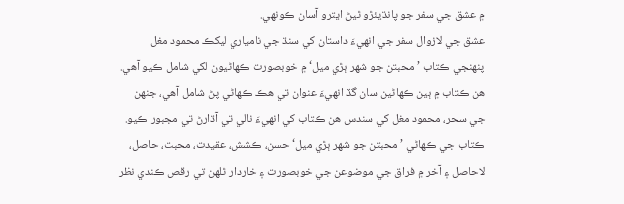۾ عشق جي سفر جو پانڌيئڙو ٿيڻ ايترو آسان ڪونھي.
عشق جي لازوال سفر جي انھيءَ داستان کي سنڌ جي نامياري ليکڪ محمود مغل پنھنجي ڪتاب ’محبتن جو شھر ٻڙي ميل‘ ۾ خوبصورت ڪھاڻيون لکي شامل ڪيو آهي. ھن ڪتاب ۾ ٻين ڪھاڻين سان گڏ انھيءَ عنوان تي ھڪ ڪھاڻي پڻ شامل آھي، جنھن جي سحر، محمود مغل کي سندس ھن ڪتاب کي انھيءَ نالي تي آڌارڻ تي مجبور ڪيو.
ڪتاب جي ڪھاڻي ’محبتن جو شھر ٻڙي ميل‘ حسن، ڪشش، عقيدت، محبت، حاصل، لاحاصل ۽ آخر ۾ فراق جي موضوعن جي خوبصورت ۽ خاردار ٿلھن تي رقص ڪندي نظر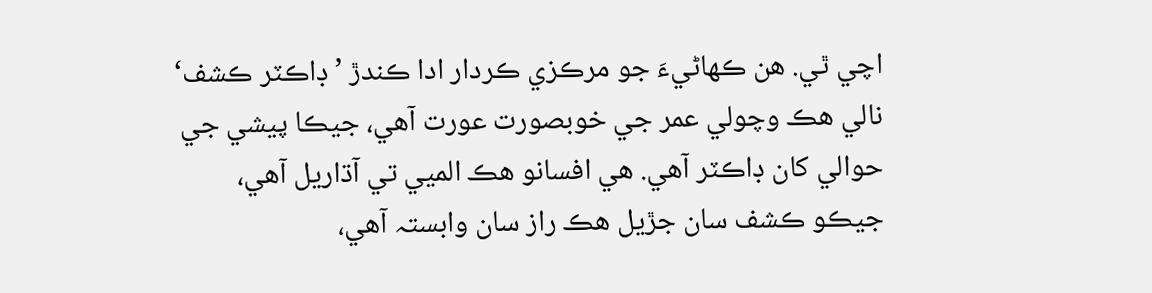اچي ٿي. هن ڪھاڻيءَ جو مرڪزي ڪردار ادا ڪندڙ ’ڊاڪٽر ڪشف‘ نالي هڪ وچولي عمر جي خوبصورت عورت آهي، جيڪا پيشي جي حوالي کان ڊاڪٽر آهي. ھي افسانو ھڪ الميي تي آڌاريل آھي، جيڪو ڪشف سان جڙيل ھڪ راز سان وابستہ آھي،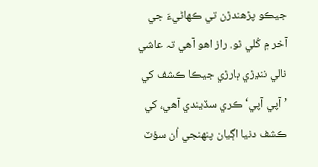جيڪو پڙھندڙن تي ڪھاڻيءَ جي آخر ۾ کُلي ٿو. راز اهو آهي تہ عاشي نالي ننڍڙي ٻارڙي جيڪا ڪشف کي ’آپي آپي‘ ڪري سڏيندي آھي، کي ڪشف دنيا اڳيان پنھنجي اُن سؤٽ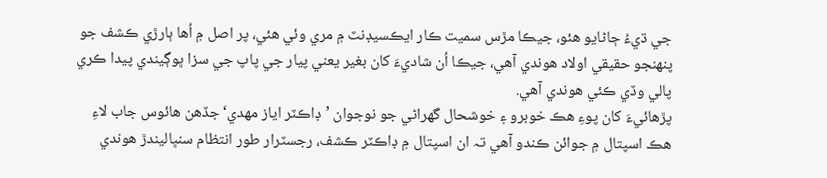جي ڌيءُ ڄاڻايو هئو، جيڪا مڙس سميت ڪار ايڪسيڊنٽ ۾ مري وئي هئي، پر اصل ۾ اُھا ٻارڙي ڪشف جو پنھنجو حقيقي اولاد هوندي آهي، جيڪا اُن شاديءَ کان بغير يعني پيار جي پاپ جي سزا ڀوڳيندي پيدا ڪري پالي وڏي ڪئي هوندي آهي.
پڙھائيءَ کان پوءِ هڪ خوبرو ۽ خوشحال گهراڻي جو نوجوان ’ڊاڪٽر اياز مھدي‘ جڏھن ھائوس جاب لاءِ ھڪ اسپتال ۾ جوائن ڪندو آھي تہ ان اسپتال ۾ ڊاڪٽر ڪشف، رجسٽرار طور انتظام سنڀاليندڙ ھوندي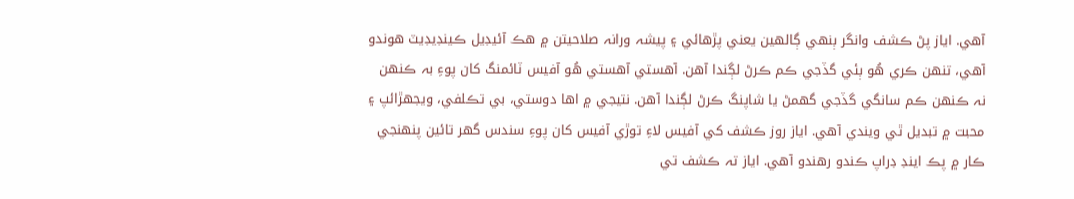آھي. اياز پڻ ڪشف وانگر ٻنھي ڳالھين يعني پڙهائي ۽ پيشہ ورانہ صلاحيتن ۾ ھڪ آئيڊيل ڪينڊيڊيٽ هوندو آهي، تنھن ڪري هُو ٻئي گڏجي ڪم ڪرڻ لڳندا آهن. آهستي آهستي هُو آفيس ٽائمنگ کان پوءِ بہ ڪنھن نہ ڪنھن ڪم سانگي گڏجي گهمڻ يا شاپنگ ڪرڻ لڳندا آهن. نتيجي ۾ اها دوستي، بي تڪلفي، ويجهڙائپ ۽ محبت ۾ تبديل ٿي ويندي آهي. اياز روز ڪشف کي آفيس لاءِ توڙي آفيس کان پوءِ سندس گهر تائين پنھنجي ڪار ۾ پڪ اينڊ ڊراپ ڪندو رهندو آهي. اياز تہ ڪشف تي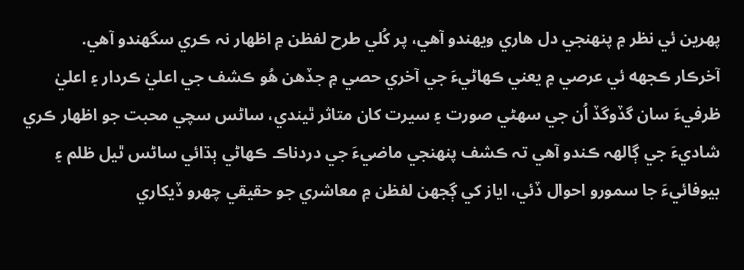پھرين ئي نظر ۾ پنھنجي دل هاري ويھندو آهي، پر کُلي طرح لفظن ۾ اظھار نہ ڪري سگهندو آھي.
آخرڪار ڪجهه ئي عرصي ۾ يعني ڪھاڻيءَ جي آخري حصي ۾ جڏھن هُو ڪشف جي اعليٰ ڪردار ۽ اعليٰ ظرفيءَ سان گڏوگڏ اُن جي سھڻي صورت ۽ سيرت کان متاثر ٿيندي، ساڻس سچي محبت جو اظھار ڪري شاديءَ جي ڳالھہ ڪندو آهي تہ ڪشف پنھنجي ماضيءَ جي دردناڪ ڪھاڻي ٻڌائي ساڻس ٿيل ظلم ۽ بيوفائيءَ جا سمورو احوال ڏئي، اياز کي ڳجهن لفظن ۾ معاشري جو حقيقي چھرو ڏيکاري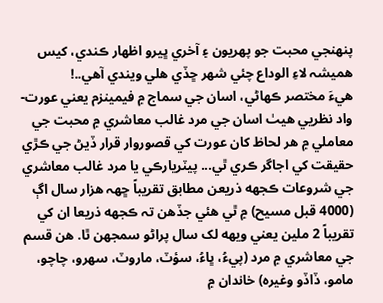پنھنجي محبت جو پھريون ۽ آخري ڀيرو اظھار ڪندي، کيس ھميشہ لاءِ الوداع چئي شھر ڇڏي هلي ويندي آهي..!
هيءَ مختصر ڪھاڻي، اسان جي سماج ۾ فيمينزم يعني عورت-واد نظريي ھيٺ اسان جي مرد غالب معاشري ۾ محبت جي معاملي ۾ ھر لحاظ کان عورت کي قصوروار قرار ڏيڻ جي ڪڙي حقيقت کي اجاگر ڪري ٿي... پيٽريارڪي يا مرد غالب معاشري جي شروعات ڪجهه ذريعن مطابق تقريباً ڇھہ هزار سال اڳ (4000 قبل مسيح) ۾ ٿي هئي جڏهن تہ ڪجهه ذريعا ان کي تقريباً 2 ملين يعني ويھه لک سال پراڻو سمجهن ٿا. ھن قسم جي معاشري ۾ مرد (پيءُ، ڀاءُ، سؤٽ، ماروٽ، سھرو، چاچو، مامو، ڏاڏو وغيرہ) خاندان ۾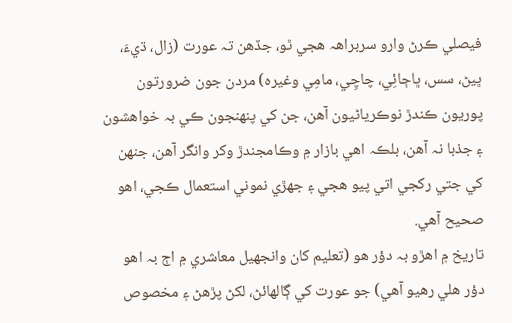فيصلي ڪرڻ وارو سربراھہ هجي ٿو، جڏھن تہ عورت (زال، ڌيءَ، ڀيڻ، سس، ڀاڄائِي، چاچِي، مامِي وغيرہ) مردن جون ضرورتون پوريون ڪندڙ نوڪرياڻيون آھن، جن کي پنھنجون ڪي بہ خواهشون ۽ جذبا نہ آھن، بلڪہ اھي بازار ۾ وڪامجندڙ وکر وانگر آھن، جنھن کي جتي رکجي اتي پيو ھجي ۽ جھڙي نموني استعمال ڪجي، اھو صحيح آھي.
تاريخ ۾ اهڙو بہ دؤر ھو (تعليم کان وانجهيل معاشري ۾ اڄ بہ اھو دؤر ھلي رھيو آھي) جو عورت کي ڳالھائڻ، لکڻ پڙهڻ ۽ مخصوص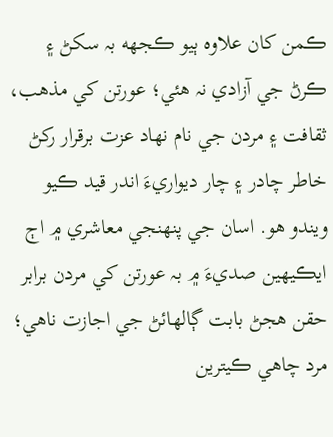ڪمن کان علاوہ ٻيو ڪجهه بہ سکڻ ۽ ڪرڻ جي آزادي نہ هئي؛ عورتن کي مذھب، ثقافت ۽ مردن جي نام نھاد عزت برقرار رکڻ خاطر چادر ۽ چار ديواريءَ اندر قيد ڪيو ويندو ھو. اسان جي پنھنجي معاشري ۾ اڄ ايڪيھين صديءَ ۾ بہ عورتن کي مردن برابر حقن ھجڻ بابت ڳالھائڻ جي اجازت ناھي؛ مرد چاھي ڪيترين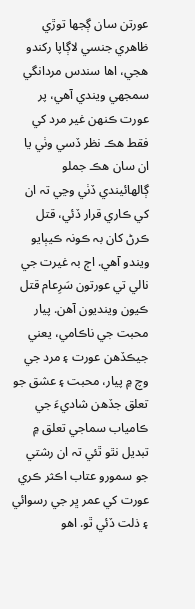عورتن سان ڳجها توڙي ظاھري جنسي لاڳاپا رکندو ھجي، اھا سندس مردانگي سمجهي ويندي آھي، پر عورت ڪنھن غير مرد کي فقط ھڪ نظر ڏسي وٺي يا ان سان ھڪ جملو ڳالھائيندي ڏٺي وڃي تہ ان کي ڪاري قرار ڏئي، قتل ڪرڻ کان بہ ڪونہ ڪيٻايو ويندو آھي. اڄ بہ غيرت جي نالي تي عورتون سَرِعام قتل ڪيون وينديون آهن. پيار محبت جي ناڪامي، يعني جيڪڏھن عورت ۽ مرد جي وچ ۾ پيار، محبت ۽ عشق جو تعلق جڏھن شاديءَ جي ڪامياب سماجي تعلق ۾ تبديل نٿو ٿئي تہ ان رشتي جو سمورو عتاب اڪثر ڪري عورت کي عمر ڀر جي رسوائي ۽ ذلت ڏئي ٿو. اھو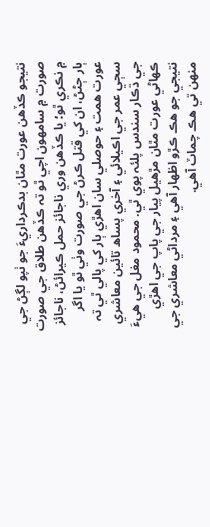نتيجو ڪڏھن عورت مٿان بدڪرداريءَ جو ٺپو لڳڻ جي صورت ۾ سامھون اچي ٿو تہ ڪڏھن طلاق جي صورت ۾ نڪري ٿو؛ يا ڪڏھن وري ناجائز حمل ڪيرائڻ، ناجائز ٻار ڄڻڻ، ان کي قتل ڪرڻ جي صورت وٺي ٿو يا اگر عورت ھمت ۽ حوصلي سان اھڙي ٻار کي پالي ٿي تہ سڄي عمر جي اڪيلائي ۽ آخري پساھ تائين معاشري جي ڌڪار سندس پلئہ پوي ٿي. محمود مغل جي ھيءَ ڪھاڻي عورت مٿان مڙھيل پيار جي پاپ جي اھڙي نتيجي جو ھڪ ڪڙو اظھار آھي ۽ مرداڻي معاشري جي منھن تي ھڪ چماٽ آھي.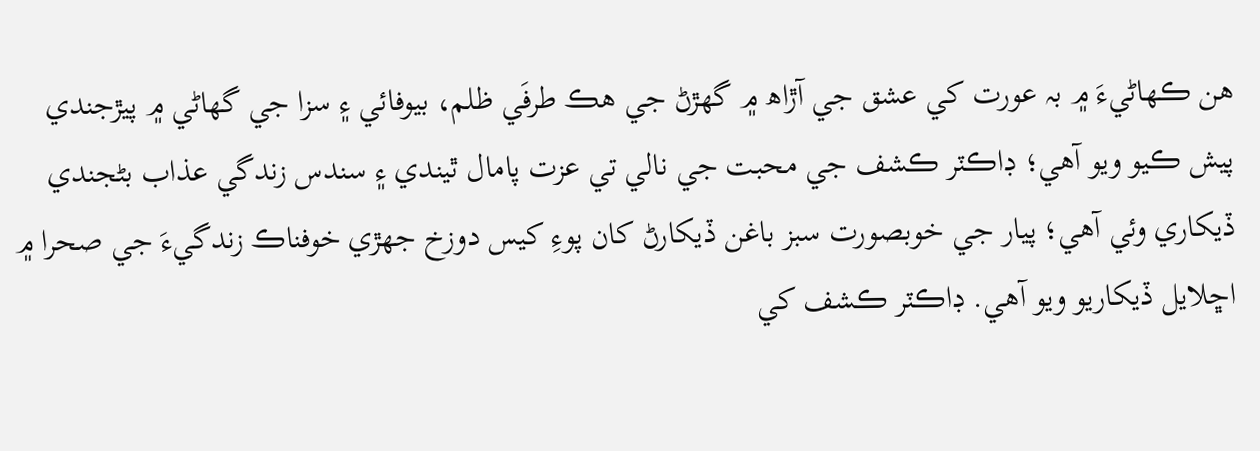هن ڪھاڻيءَ ۾ بہ عورت کي عشق جي آڙاھ ۾ گهڙڻ جي ھڪ طرفَي ظلم، بيوفائي ۽ سزا جي گهاڻي ۾ پيڙجندي پيش ڪيو ويو آهي؛ ڊاڪٽر ڪشف جي محبت جي نالي تي عزت پامال ٿيندي ۽ سندس زندگي عذاب بڻجندي ڏيکاري وئي آهي؛ پيار جي خوبصورت سبز باغن ڏيکارڻ کان پوءِ کيس دوزخ جھڙي خوفناڪ زندگيءَ جي صحرا ۾ اڇلايل ڏيکاريو ويو آھي. ڊاڪٽر ڪشف کي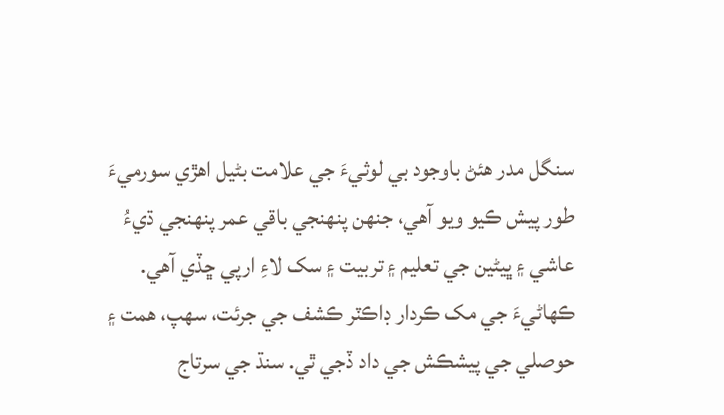سنگل مدر هئڻ باوجود بي لوثيءَ جي علامت بڻيل اھڙي سورميءَ طور پيش ڪيو ويو آھي، جنھن پنھنجي باقي عمر پنھنجي ڌيءُ عاشي ۽ ڀيڻين جي تعليم ۽ تربيت ۽ سک لاءِ ارپي ڇڏي آھي.
ڪھاڻيءَ جي مک ڪردار ڊاڪٽر ڪشف جي جرئت، سھپ، ھمت ۽ حوصلي جي پيشڪش جي داد ڏجي ٿي. سنڌ جي سرتاج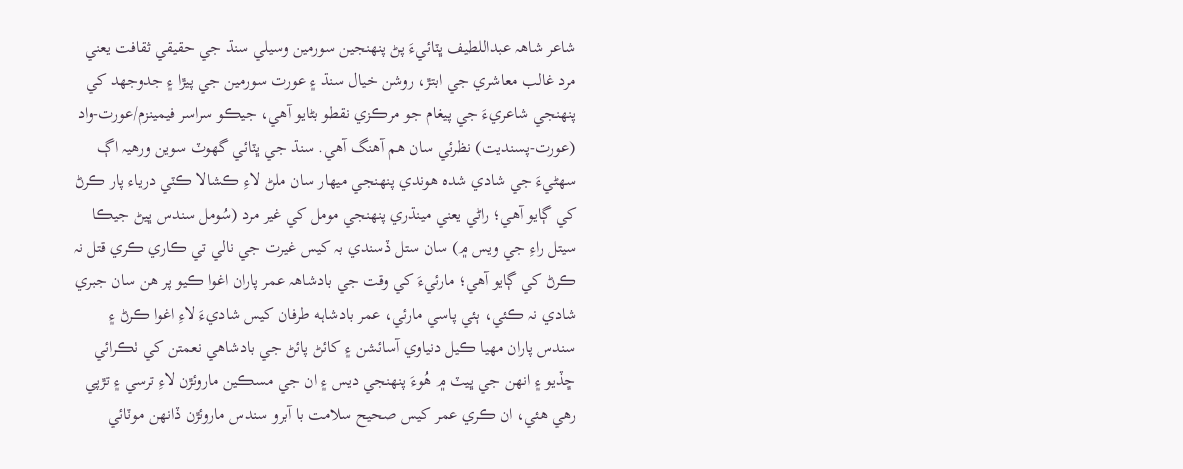شاعر شاھہ عبداللطيف ڀٽائيءَ پڻ پنھنجين سورمين وسيلي سنڌ جي حقيقي ثقافت يعني مرد غالب معاشري جي ابتڙ، روشن خيال سنڌ ۽ عورت سورمين جي پيڙا ۽ جدوجھد کي پنھنجي شاعريءَ جي پيغام جو مرڪزي نقطو بڻايو آھي، جيڪو سراسر فيمينزم/عورت-واد (عورت-پسنديت) نظرئي سان ھم آھنگ آھي. سنڌ جي ڀٽائي گهوٽ سوين ورهيہ اڳ سھڻيءَ جي شادي شدہ ھوندي پنھنجي ميھار سان ملڻ لاءِ ڪشالا ڪٽي درياء پار ڪرڻ کي ڳايو آھي؛ راڻي يعني مينڌري پنھنجي مومل کي غير مرد (سُومل سندس ڀيڻ جيڪا سيتل راءِ جي ويس ۾) سان ستل ڏسندي بہ کيس غيرت جي نالي تي ڪاري ڪري قتل نہ ڪرڻ کي ڳايو آھي؛ مارئيءَ کي وقت جي بادشاھہ عمر پاران اغوا ڪيو پر ھن سان جبري شادي نہ ڪئي، ٻئي پاسي مارئي، عمر بادشاہه طرفان کيس شاديءَ لاءِ اغوا ڪرڻ ۽ سندس پاران مھيا ڪيل دنياوي آسائشن ۽ کائڻ پائڻ جي بادشاھي نعمتن کي ٺڪرائي ڇڏيو ۽ انھن جي ڀيٽ ۾ ھُوءَ پنھنجي ديس ۽ ان جي مسڪين ماروئڙن لاءِ ترسي ۽ تڙپي رھي ھئي، ان ڪري عمر کيس صحيح سلامت با آبرو سندس ماروئڙن ڏانھن موٽائي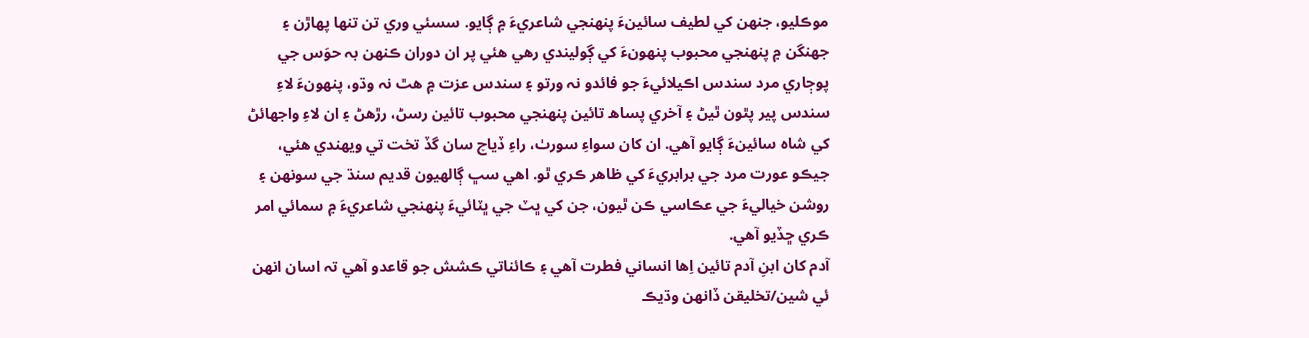موڪليو، جنھن کي لطيف سائينءَ پنھنجي شاعريءَ ۾ ڳايو. سسئي وري تن تنھا پھاڙن ۽ جهنگن ۾ پنھنجي محبوب پنھونءَ کي ڳوليندي رھي ھئي پر ان دوران ڪنھن بہ حوَس جي پوڄاري مرد سندس اڪيلائيءَ جو فائدو نہ ورتو ۽ سندس عزت ۾ هٿ نہ وڌو، پنھونءَ لاءِ سندس پير پٿون ٿيڻ ۽ آخري پساھ تائين پنھنجي محبوب تائين رسڻ، رڙھڻ ۽ ان لاءِ واجهائڻ کي شاه سائينءَ ڳايو آهي. ان کان سواءِ سورٺ، راءِ ڏياچ سان گڏ تخت تي ويھندي هئي، جيڪو عورت مرد جي برابريءَ کي ظاھر ڪري ٿو. اهي سڀ ڳالھيون قديم سنڌ جي سونھن ۽ روشن خياليءَ جي عڪاسي ڪن ٿيون، جن کي ڀٽ جي ڀٽائيءَ پنھنجي شاعريءَ ۾ سمائي امر ڪري ڇڏيو آھي.
آدم کان ابنِ آدم تائين اِها انساني فطرت آهي ۽ ڪائناتي ڪشش جو قاعدو آھي تہ اسان انھن ئي شين/تخليقن ڏانھن وڌيڪ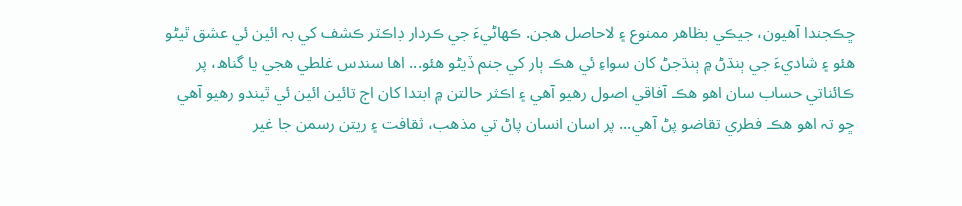ڇڪجندا آهيون، جيڪي بظاهر ممنوع ۽ لاحاصل ھجن. ڪھاڻيءَ جي ڪردار ڊاڪٽر ڪشف کي بہ ائين ئي عشق ٿيڻو هئو ۽ شاديءَ جي ٻنڌڻ ۾ ٻنڌجڻ کان سواءِ ئي هڪ ٻار کي جنم ڏيڻو هئو... اها سندس غلطي ھجي يا گناھ، پر ڪائناتي حساب سان اهو هڪ آفاقي اصول رھيو آهي ۽ اڪثر حالتن ۾ ابتدا کان اڄ تائين ائين ئي ٿيندو رهيو آهي ڇو تہ اھو ھڪ فطري تقاضو پڻ آھي... پر اسان انسان پاڻ تي مذھب، ثقافت ۽ ريتن رسمن جا غير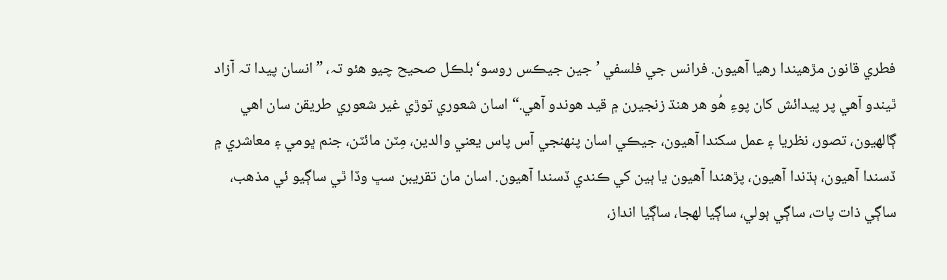فطري قانون مڙھيندا رھيا آھيون. فرانس جي فلسفي ’جين جيڪس روسو‘ بلڪل صحيح چيو هئو تہ، ”انسان پيدا تہ آزاد ٿيندو آهي پر پيدائش کان پوءِ هُو هر هنڌ زنجيرن ۾ قيد هوندو آهي.“ اسان شعوري توڙي غير شعوري طريقن سان اھي ڳالھيون، تصور، نظريا ۽ عمل سکندا آھيون، جيڪي اسان پنھنجي آس پاس يعني والدين، مِٽن مائٽن، جنم ڀومي ۽ معاشري ۾ ڏسندا آهيون، ٻڌندا آھيون، پڙھندا آھيون يا ٻين کي ڪندي ڏسندا آھيون. اسان مان تقريبن سڀ وڏا ٿي ساڳيو ئي مذھب، ساڳي ذات پات، ساڳي ٻولي، ساڳيا لھجا، ساڳيا انداز،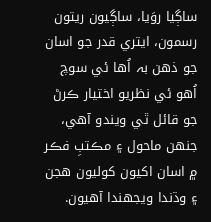ساڳيا روَيا، ساڳيون ريتون رسمون، ايتري قدر جو اسان جو ذهن بہ اُھا ئي سوچ اُھو ئي نظريو اختيار ڪرڻ جو قائل ٿي ويندو آهي، جنھن ماحول ۽ مڪتبِ فڪر ۾ اسان اکيون کوليون ھجن ۽ وڌندا ويجهندا آهيون.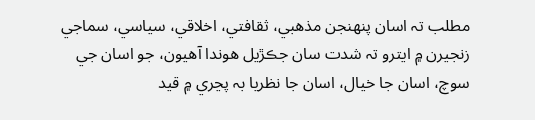مطلب تہ اسان پنھنجن مذھبي، ثقافتي، اخلاقي، سياسي، سماجي زنجيرن ۾ ايترو تہ شدت سان جڪڙيل ھوندا آهيون، جو اسان جي سوچ، اسان جا خيال، اسان جا نظريا بہ پڃري ۾ قيد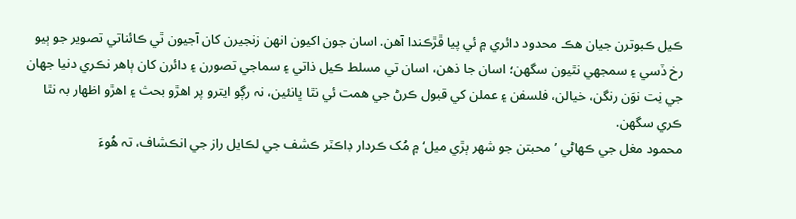ڪيل ڪبوترن جيان هڪ محدود دائري ۾ ئي پيا ڦڙڪندا آهن. اسان جون اکيون انھن زنجيرن کان آجيون ٿي ڪائناتي تصوير جو ٻيو رخ ڏسي ۽ سمجهي نٿيون سگهن؛ اسان جا ذھن، اسان تي مسلط ڪيل ذاتي ۽ سماجي تصورن ۽ دائرن کان ٻاهر نڪري دنيا جھان جي نِت نوَن رنگن، خيالن، فلسفن ۽ عملن کي قبول ڪرڻ جي همت ئي نٿا ڀانئين، نہ رڳو ايترو پر اھڙو بحث ۽ اھڙو اظھار بہ نٿا ڪري سگهن.
محمود مغل جي ڪھاڻي ’محبتن جو شھر ٻڙي ميل‘ ۾ مُک ڪردار ڊاڪٽر ڪشف جي لڪايل راز جي انڪشاف، تہ ھُوءَ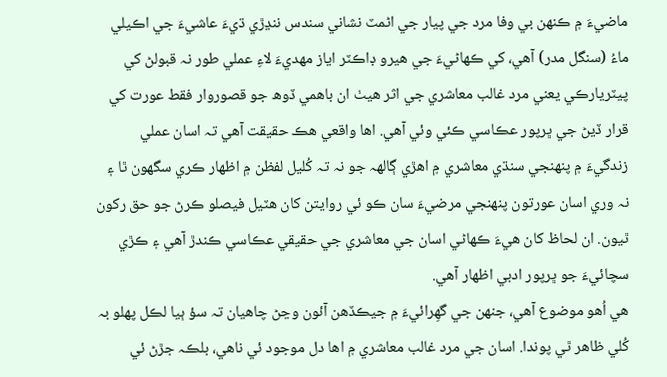ماضيءَ ۾ ڪنھن بي وفا مرد جي پيار جي اڻمٽ نشاني سندس ننڍڙي ڌيءَ عاشيءَ جي اڪيلي ماءُ (سنگل مدر) آھي، کي ڪھاڻيءَ جي ھيرو ڊاڪٽر اياز مھديءَ لاءِ عملي طور نہ قبولڻ کي پيٽريارڪي يعني مرد غالب معاشري جي اثر ھيٺ ان باھمي ڏوھ جو قصوروار فقط عورت کي قرار ڏيڻ جي ڀرپور عڪاسي ڪئي وئي آھي. اھا واقعي ھڪ حقيقت آھي تہ اسان عملي زندگيءَ ۾ پنھنجي سنڌي معاشري ۾ اھڙي ڳالھہ جو نہ تہ کُليل لفظن ۾ اظھار ڪري سگهون ٿا ۽ نہ وري اسان عورتون پنھنجي مرضيءَ سان ڪو ئي روايتن کان ھٽيل فيصلو ڪرڻ جو حق رکون ٿيون. ان لحاظ کان ھيءَ ڪھاڻي اسان جي معاشري جي حقيقي عڪاسي ڪندڙ آھي ۽ ڪڙي سچائيءَ جو ڀرپور ادبي اظھار آھي.
هي اُھو موضوع آهي، جنھن جي گهِرائيءَ ۾ جيڪڏھن آئون وڃڻ چاهيان تہ سؤ ٻيا لڪل پھلو بہ کُلي ظاهر ٿي پوندا. اسان جي مرد غالب معاشري ۾ اها دل موجود ئي ناهي، بلڪہ جڙڻ ئي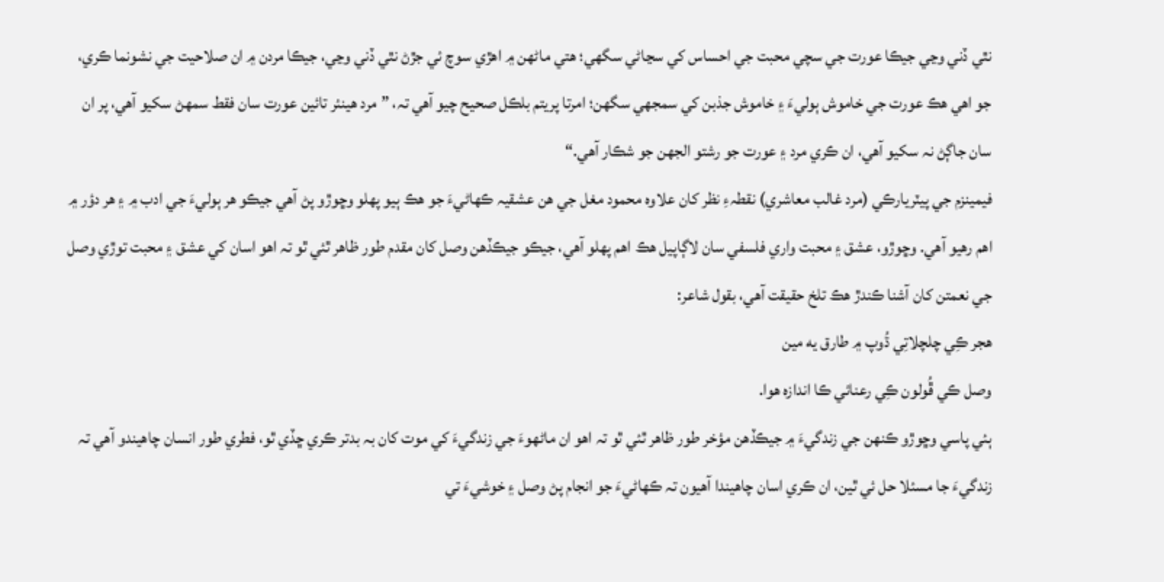نٿي ڏني وڃي جيڪا عورت جي سچي محبت جي احساس کي سڃاڻي سگهي؛ هتي ماڻھن ۾ اھڙي سوچ ئي جڙڻ نٿي ڏني وڃي، جيڪا مردن ۾ ان صلاحيت جي نشونما ڪري، جو اھي ھڪ عورت جي خاموش ٻوليءَ ۽ خاموش جذبن کي سمجهي سگهن؛ امرتا پريتم بلڪل صحيح چيو آھي تہ، ”مرد ھينئر تائين عورت سان فقط سمھڻ سکيو آھي، پر ان سان جاڳڻ نہ سکيو آھي، ان ڪري مرد ۽ عورت جو رشتو الجهن جو شڪار آھي.“
فيمينزم جي پيٽريارڪي (مرد غالب معاشري) نقطہءِ نظر کان علاوہ محمود مغل جي ھن عشقيہ ڪھاڻيءَ جو ھڪ ٻيو پھلو وڇوڙو پڻ آھي جيڪو ھر ٻوليءَ جي ادب ۾ ۽ ھر دؤر ۾ اھم رھيو آھي. وڇوڙو، عشق ۽ محبت واري فلسفي سان لاڳاپيل ھڪ اھم پھلو آھي، جيڪو جيڪڏھن وصل کان مقدم طور ظاھر ٿئي ٿو تہ اھو اسان کي عشق ۽ محبت توڙي وصل جي نعمتن کان آشنا ڪندڙ هڪ تلخ حقيقت آهي، بقول شاعر:
هجر ڪِي چلچلاتِي ڌُوپ ۾ طارق يه مين
وصل ڪي ڦُولون ڪِي رعنائي ڪا اندازه هوا.
ٻئي پاسي وڇوڙو ڪنھن جي زندگيءَ ۾ جيڪڏھن مؤخر طور ظاھر ٿئي ٿو تہ اھو ان ماڻھوءَ جي زندگيءَ کي موت کان بہ بدتر ڪري ڇڏي ٿو، فطري طور انسان چاھيندو آھي تہ زندگيءَ جا مسئلا حل ئي ٿين، ان ڪري اسان چاھيندا آھيون تہ ڪھاڻيءَ جو انجام پڻ وصل ۽ خوشيءَ تي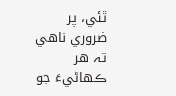ٿئي، پر ضروري ناهي تہ هر ڪھاڻيءَ جو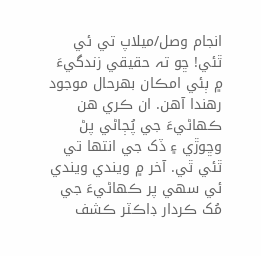انجام وصل/ميلاپ تي ئي ٿئي! ڇو تہ حقيقي زندگيءَ ۾ ٻئي امڪان بھرحال موجود رھندا آھن. ان ڪري ھن ڪھاڻيءَ جي پُڄاڻي پڻ وڇوڙي ۽ ڏک جي انتھا تي ٿئي ٿي. آخر ۾ ويندي ويندي ئي سھي پر ڪھاڻيءَ جي مُک ڪردار ڊاڪٽر ڪشف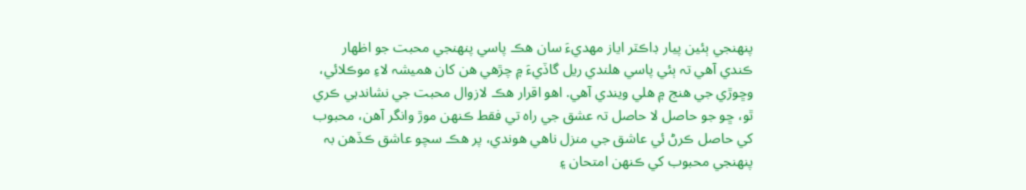پنھنجي ٻئين پيار ڊاڪٽر اياز مھديءَ سان ھڪ پاسي پنھنجي محبت جو اظھار ڪندي آھي تہ ٻئي پاسي ھلندي ريل گاڏيءَ ۾ چڙھي ھن کان ھميشہ لاءِ موڪلائي، وڇوڙي جي ھنج ۾ ھلي ويندي آھي. اهو اقرار هڪ لازوال محبت جي نشاندہي ڪري ٿو، ڇو جو حاصل لا حاصل تہ عشق جي راه تي فقط ڪنھن موڙ وانگر آهن، محبوب کي حاصل ڪرڻ ئي عاشق جي منزل ناهي هوندي، پر ھڪ سچو عاشق ڪڏھن بہ پنھنجي محبوب کي ڪنھن امتحان ۽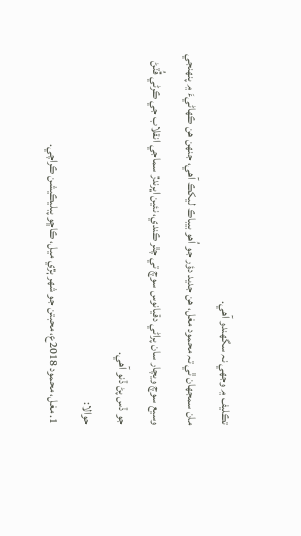تڪليف ۾ وجهي نہ سگهندو آھي.
مان سمجهان ٿي تہ محمود مغل، هن جديد دؤر جو اُھو بيباڪ ليکڪ آهي، جنھن ھن ڪھاڻيءَ ۾ پنھنجي وسيع سوچ ويچار سان پراڻي دقيانوس سوچ تي چٿر ڪندي، نئين اڀرندڙ سماجي انقلاب جي ڪرڻي ڦُٽڻ جو ڏس پڻ ڏنو آهي.
حوالا:
1. مغل، محمود 2018ع، محبتن جو شھر ٻڙي ميل، ڪاڇو پبليڪيشن ڪراچي.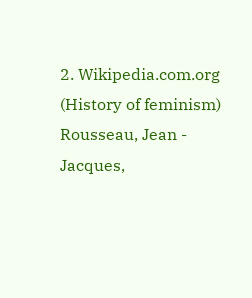2. Wikipedia.com.org (History of feminism)
Rousseau, Jean - Jacques,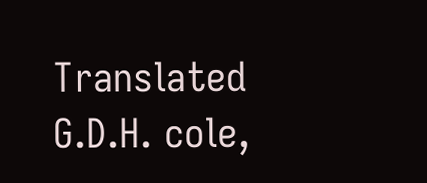Translated G.D.H. cole,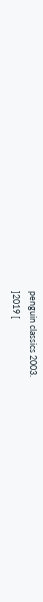penguin classics 2003.
]2019 [